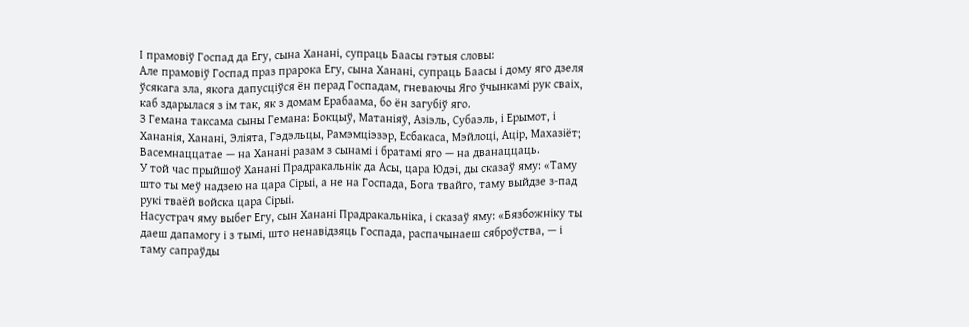І прамовіў Госпад да Егу, сына Ханані, супраць Баасы гэтыя словы:
Але прамовіў Госпад праз прарока Егу, сына Ханані, супраць Баасы і дому яго дзеля ўсякага зла, якога дапусціўся ён перад Госпадам, гневаючы Яго ўчынкамі рук сваіх, каб здарылася з ім так, як з домам Ерабаама, бо ён загубіў яго.
З Гемана таксама сыны Гемана: Бокцыў, Матаніяў, Азіэль, Субаэль, і Ерымот, і Хананія, Ханані, Эліята, Гэдэльцы, Рамэмціэзэр, Есбакаса, Мэйлоці, Ацір, Махазіёт;
Васемнаццатае — на Ханані разам з сынамі і братамі яго — на дванаццаць.
У той час прыйшоў Ханані Прадракальнік да Асы, цара Юдэі, ды сказаў яму: «Таму што ты меў надзею на цара Сірыі, а не на Госпада, Бога твайго, таму выйдзе з-пад рукі тваёй войска цара Сірыі.
Насустрач яму выбег Егу, сын Ханані Прадракальніка, і сказаў яму: «Бязбожніку ты даеш дапамогу і з тымі, што ненавідзяць Госпада, распачынаеш сяброўства, — і таму сапраўды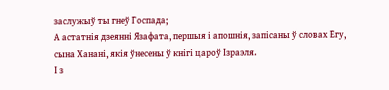заслужыў ты гнеў Госпада;
А астатнія дзеянні Язафата, першыя і апошнія, запісаны ў словах Егу, сына Ханані, якія ўнесены ў кнігі цароў Ізраэля.
І з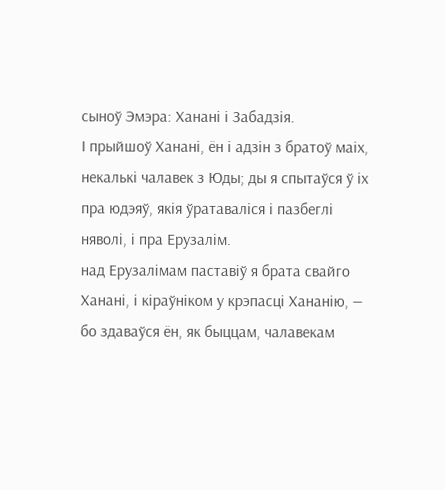сыноў Эмэра: Ханані і Забадзія.
І прыйшоў Ханані, ён і адзін з братоў маіх, некалькі чалавек з Юды; ды я спытаўся ў іх пра юдэяў, якія ўратаваліся і пазбеглі няволі, і пра Ерузалім.
над Ерузалімам паставіў я брата свайго Ханані, і кіраўніком у крэпасці Хананію, — бо здаваўся ён, як быццам, чалавекам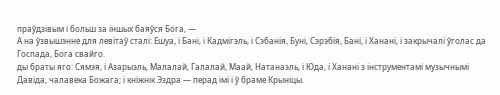праўдзівым і больш за іншых баяўся Бога, —
А на ўзвышэнне для левітаў сталі: Ешуа, і Бані, і Кадмігэль, і Сэбанія, Буні, Сэрэбія, Бані, і Ханані, і закрычалі ўголас да Госпада, Бога свайго.
ды браты яго: Сямэя, і Азарыэль, Малалай, Галалай, Маай, Натанаэль, і Юда, і Ханані з інструментамі музычнымі Давіда, чалавека Божага; і кніжнік Эздра — перад імі і ў браме Крыніцы.